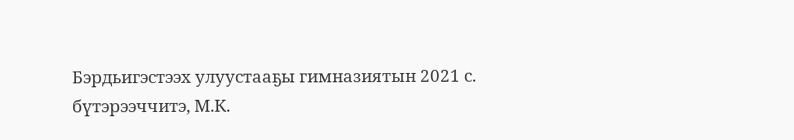Бэрдьигэстээх улуустааҕы гимназиятын 2021 с. бүтэрээччитэ, М.К.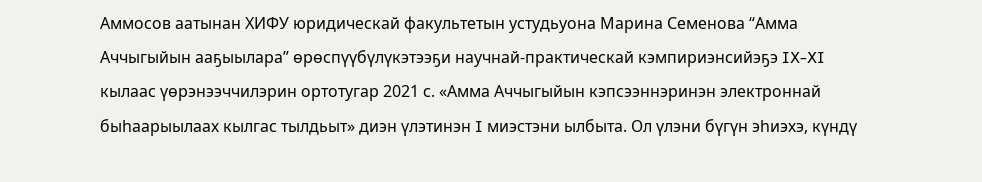Аммосов аатынан ХИФУ юридическай факультетын устудьуона Марина Семенова “Амма Аччыгыйын ааҕыылара” өрөспүүбүлүкэтээҕи научнай-практическай кэмпириэнсийэҕэ IX-XI кылаас үөрэнээччилэрин ортотугар 2021 с. «Амма Аччыгыйын кэпсээннэринэн электроннай быһаарыылаах кылгас тылдьыт» диэн үлэтинэн I миэстэни ылбыта. Ол үлэни бүгүн эһиэхэ, күндү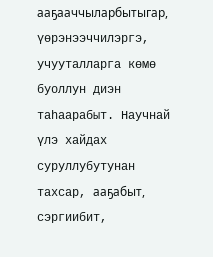ааҕааччыларбытыгар, үөрэнээччилэргэ, учууталларга көмө буоллун диэн таһаарабыт. Научнай үлэ хайдах суруллубутунан тахсар, ааҕабыт, сэргиибит,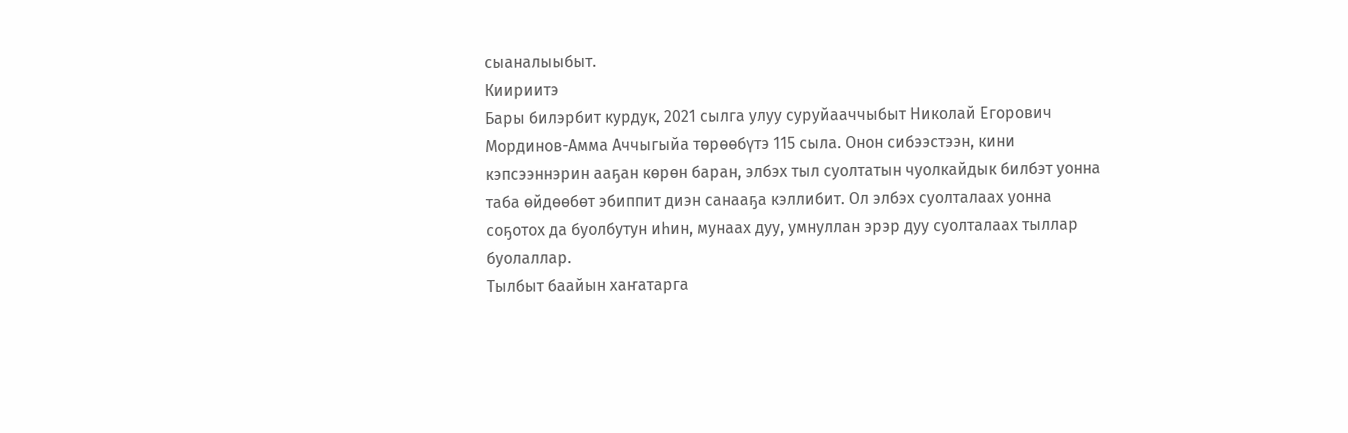сыаналыыбыт.
Киириитэ
Бары билэрбит курдук, 2021 сылга улуу суруйааччыбыт Николай Егорович Мординов-Амма Аччыгыйа төрөөбүтэ 115 сыла. Онон сибээстээн, кини кэпсээннэрин ааҕан көрөн баран, элбэх тыл суолтатын чуолкайдык билбэт уонна таба өйдөөбөт эбиппит диэн санааҕа кэллибит. Ол элбэх суолталаах уонна соҕотох да буолбутун иһин, мунаах дуу, умнуллан эрэр дуу суолталаах тыллар буолаллар.
Тылбыт баайын хаҥатарга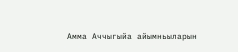Амма Аччыгыйа айымньыларын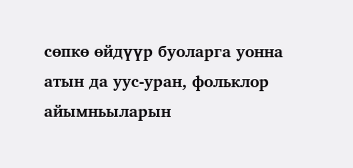сөпкө өйдүүр буоларга уонна атын да уус-уран, фольклор айымньыларын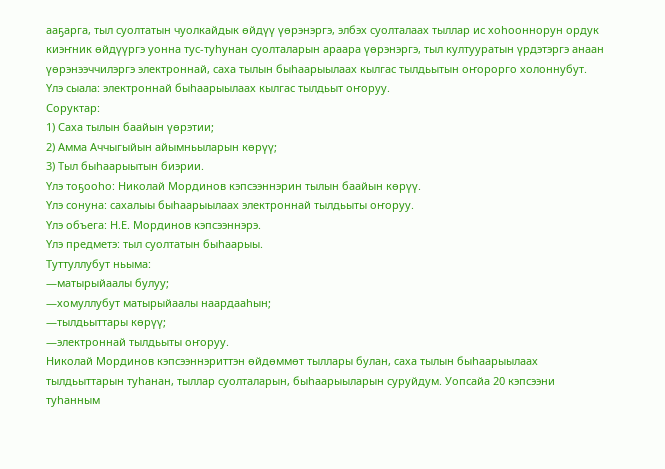ааҕарга, тыл суолтатын чуолкайдык өйдүү үөрэнэргэ, элбэх суолталаах тыллар ис хоһооннорун ордук киэҥник өйдүүргэ уонна тус-туһунан суолталарын араара үөрэнэргэ, тыл култууратын үрдэтэргэ анаан үөрэнээччилэргэ электроннай, саха тылын быһаарыылаах кылгас тылдьытын оҥорорго холоннубут.
Үлэ сыала: электроннай быһаарыылаах кылгас тылдьыт оҥоруу.
Соруктар:
1) Саха тылын баайын үөрэтии;
2) Амма Аччыгыйын айымньыларын көрүү;
3) Тыл быһаарыытын биэрии.
Үлэ тоҕооһо: Николай Мординов кэпсээннэрин тылын баайын көрүү.
Үлэ сонуна: сахалыы быһаарыылаах электроннай тылдьыты оҥоруу.
Үлэ объега: Н.Е. Мординов кэпсээннэрэ.
Үлэ предметэ: тыл суолтатын быһаарыы.
Туттуллубут ньыма:
—матырыйаалы булуу;
—хомуллубут матырыйаалы наардааһын;
—тылдьыттары көрүү;
—электроннай тылдьыты оҥоруу.
Николай Мординов кэпсээннэриттэн өйдөммөт тыллары булан, саха тылын быһаарыылаах тылдьыттарын туһанан, тыллар суолталарын, быһаарыыларын суруйдум. Уопсайа 20 кэпсээни туһанным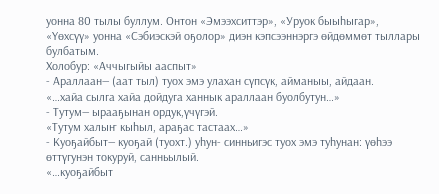уонна 80 тылы буллум. Онтон «Эмээхситтэр», «Уруок быыһыгар», «Үөхсүү» уонна «Сэбиэскэй оҕолор» диэн кэпсээннэргэ өйдөммөт тыллары булбатым.
Холобур: «Аччыгыйы ааспыт»
- Араллаан— (аат тыл) туох эмэ улахан сүпсүк, айманыы, айдаан.
«…хайа сылга хайа дойдуга ханнык араллаан буолбутун…»
- Тутум— ырааҕынан ордук,үчүгэй.
«Тутум халыҥ кыһыл, араҕас тастаах…»
- Куоҕайбыт— куоҕай (туохт.) уһун- синньигэс туох эмэ туһунан: үөһээ өттүгунэн токуруй, санньылый.
«…куоҕайбыт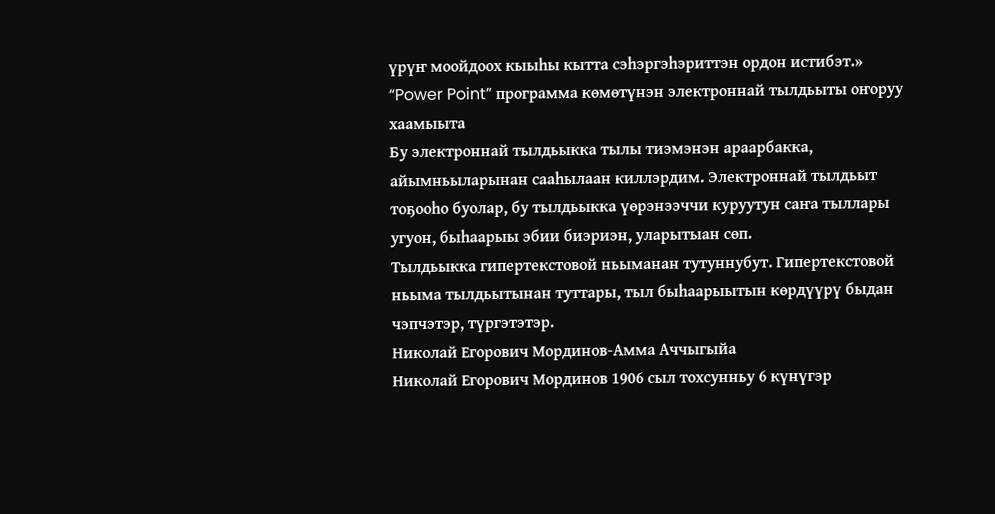үрүҥ моойдоох кыыһы кытта сэһэргэһэриттэн ордон истибэт.»
“Power Point” программа көмөтүнэн электроннай тылдьыты оҥоруу хаамыыта
Бу электроннай тылдьыкка тылы тиэмэнэн араарбакка, айымньыларынан сааһылаан киллэрдим. Электроннай тылдьыт тоҕооһо буолар, бу тылдьыкка үөрэнээччи куруутун саҥа тыллары угуон, быһаарыы эбии биэриэн, уларытыан сөп.
Тылдьыкка гипертекстовой ньыманан тутуннубут. Гипертекстовой ньыма тылдьытынан туттары, тыл быһаарыытын көрдүүрү быдан чэпчэтэр, түргэтэтэр.
Николай Егорович Мординов-Амма Аччыгыйа
Николай Егорович Мординов 1906 сыл тохсунньу 6 күнүгэр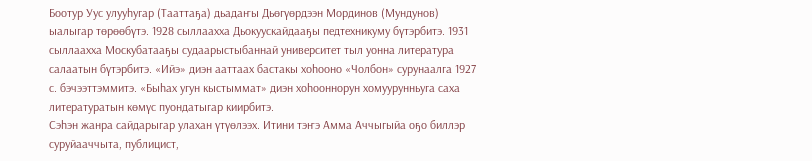Боотур Уус улууһугар (Тааттаҕа) дьадаҥы Дьөгүөрдээн Мординов (Мундунов) ыалыгар төрөөбүтэ. 1928 сыллаахха Дьокуускайдааҕы педтехникуму бүтэрбитэ. 1931 сыллаахха Москубатааҕы судаарыстыбаннай университет тыл уонна литература салаатын бүтэрбитэ. «Ийэ» диэн ааттаах бастакы хоһооно «Чолбон» сурунаалга 1927 с. бэчээттэммитэ. «Быһах угун кыстыммат» диэн хоһооннорун хомуурунньуга саха литературатын көмүс пуондатыгар киирбитэ.
Сэһэн жанра сайдарыгар улахан үтүөлээх. Итини тэҥэ Амма Аччыгыйа oҕo биллэр суруйааччыта, публицист,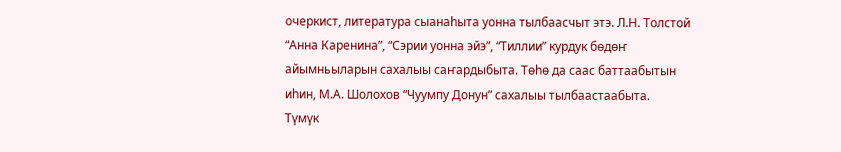очеркист, литература сыанаһыта уонна тылбаасчыт этэ. Л.Н. Толстой “Анна Каренина”, “Сэрии уонна эйэ”, “Тиллии” курдук бөдөҥ айымньыларын сахалыы саҥардыбыта. Tөhө да саас баттаабытын иһин, М.А. Шолохов “Чуумпу Донун” сахалыы тылбаастаабыта.
Түмүк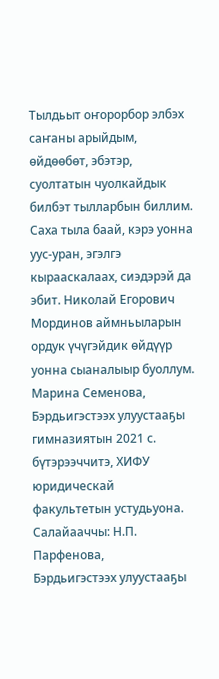Тылдьыт оҥорорбор элбэх саҥаны арыйдым, өйдөөбөт, эбэтэр, суолтатын чуолкайдык билбэт тылларбын биллим. Саха тыла баай, кэрэ уонна уус-уран, эгэлгэ кырааскалаах, сиэдэрэй да эбит. Николай Егорович Мординов аймньыларын ордук үчүгэйдик өйдүүр уонна сыаналыыр буоллум.
Марина Семенова,
Бэрдьигэстээх улуустааҕы гимназиятын 2021 с. бүтэрээччитэ, ХИФУ юридическай факультетын устудьуона.
Салайааччы: Н.П. Парфенова,
Бэрдьигэстээх улуустааҕы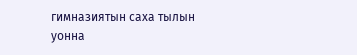гимназиятын саха тылын
уонна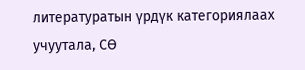литературатын үрдүк категориялаах учуутала, СӨ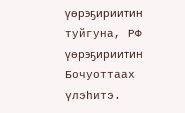үөрэҕириитин туйгуна, РФ үөрэҕириитин Бочуоттаах үлэһитэ.